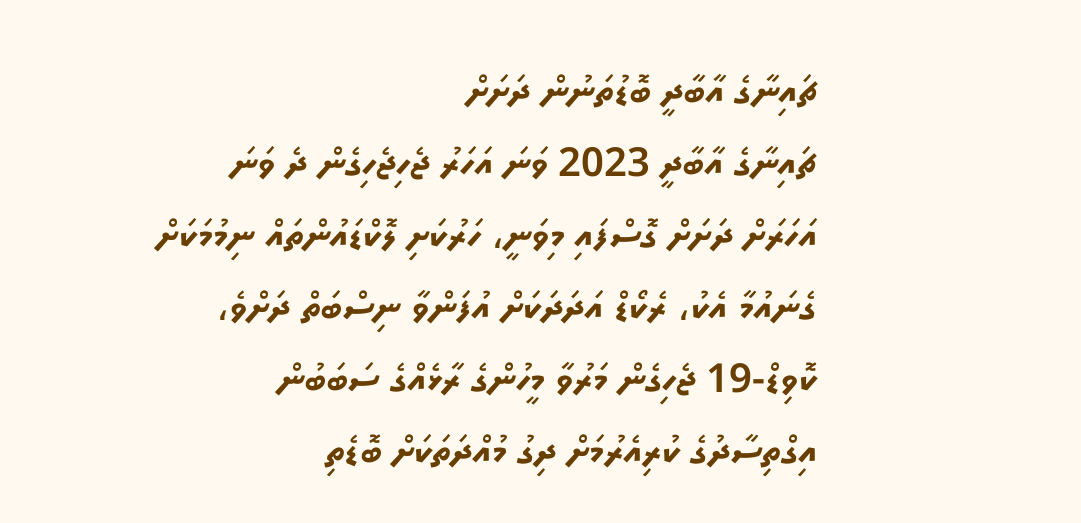ޗައިނާގެ އާބާދީ ބޮޑުތަނުން ދަށަށް
ޗައިނާގެ އާބާދީ 2023 ވަނަ އަހަރު ޖެހިޖެހިގެން ދެ ވަނަ އަހަރަށް ދަށަށް ގޮސްފައި މިވަނީ، ހަރުކަށި ލޮކްޑައުންތައް ނިމުމަކަށް ގެނައުމާ އެކު، ރެކޯޑް އަދަދަކަށް އުފަންވާ ނިސްބަތް ދަށްވެ، ކޮވިޑް-19 ޖެހިގެން މަރުވާ މީހުންގެ ރާޅެއްގެ ސަބަބުން އިގްތިސާދުގެ ކުރިއެރުމަށް ދިގު މުއްދަތަކަށް ބޮޑެތި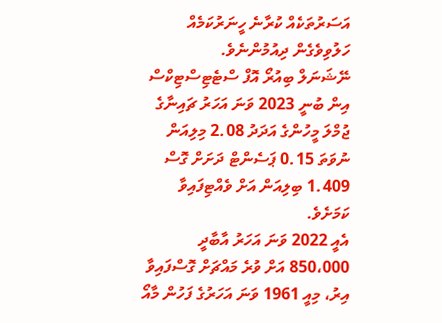އަސަރުތަކެއް ކުރާނެ ހީނަރުކަމެއް ހަލުވިވެގެން ދިއުމުންނެވެ.
ނޭޝަނަލް ބިއުރޯ އޮފް ސްޓެޓިސްޓިކްސް އިން ބުނީ 2023 ވަނަ އަހަރު ޗައިނާގެ ޖުމްލަ މީހުންގެ އަދަދު 2.08 މިލިއަން ނުވަތަ 0.15 ޕަސެންޓް ދަށަށް ގޮސް 1.409 ބިލިއަން އަށް ވެއްޓިފައިވާ ކަމަށެވެ.
އެއީ 2022 ވަނަ އަހަރު އާބާދީ 850،000 އަށް ވުރެ މައްޗަށް ގޮސްފައިވާ އިރު، މިއީ 1961 ވަނަ އަހަރުގެ ފަހުން މާއޯ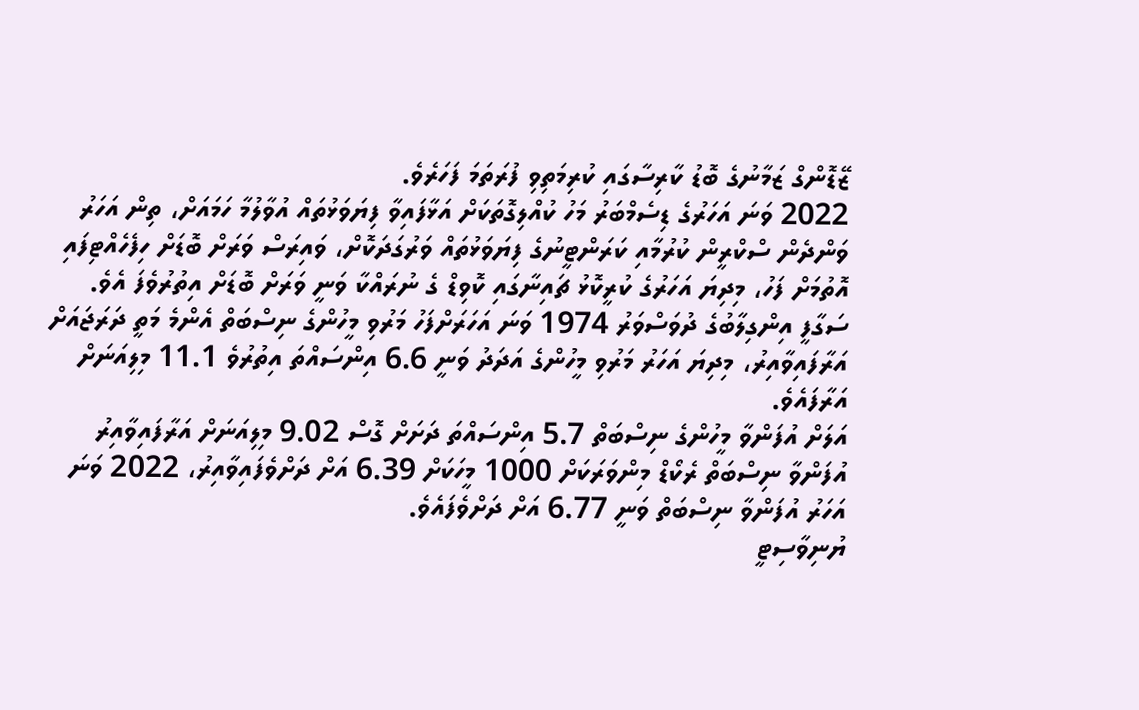ޒޭޑޮންގް ޒަމާނުގެ ބޮޑު ކާރިސާގައި ކުރިމަތިވި ފުރަތަމަ ފަހަރެވެ.
2022 ވަނަ އަހަރުގެ ޑިސެމްބަރު މަހު ކުއްލިގޮތަކަށް އަޅާފައިވާ ފިޔަވަޅުތައް އުވާލުމާ ހަމައަށް، ތިން އަހަރު ވަންދެން ސްކްރީން ކުރުމާއި ކަރަންޓީނުގެ ފިޔަވަޅުތައް ވަރުގަދަކޮށް، ވައިރަސް ވަރަށް ބޮޑަށް ހިފެހެއްޓިފައި އޮތުމަށް ފަހު، މިދިޔަ އަހަރުގެ ކުރީކޮޅު ޗައިނާގައި ކޮވިޑް ގެ ނުރައްކާ ވަނީ ވަރަށް ބޮޑަށް އިތުރުވެފަ އެވެ.
ސަގާފީ އިންގިލާބުގެ ދުވަސްވަރު 1974 ވަނަ އަހަރަށްފަހު މަރުވި މީހުންގެ ނިސްބަތް އެންމެ މަތީ ދަރަޖައަށް އަރާފައިވާއިރު، މިދިޔަ އަހަރު މަރުވި މީހުންގެ އަދަދު ވަނީ 6.6 އިންސައްތަ އިތުރުވެ 11.1 މިލިއަނަށް އަރާފައެވެ.
އަލަށް އުފަންވާ މީހުންގެ ނިސްބަތް 5.7 އިންސައްތަ ދަށަށް ގޮސް 9.02 މިލިއަނަށް އަރާފައިވާއިރު އުފަންވާ ނިސްބަތް ރެކޯޑް މިންވަރަކަށް 1000 މީހަކަށް 6.39 އަށް ދަށްވެފައިވާއިރު، 2022 ވަނަ އަހަރު އުފަންވާ ނިސްބަތް ވަނީ 6.77 އަށް ދަށްވެފައެވެ.
ޔުނިވާސިޓީ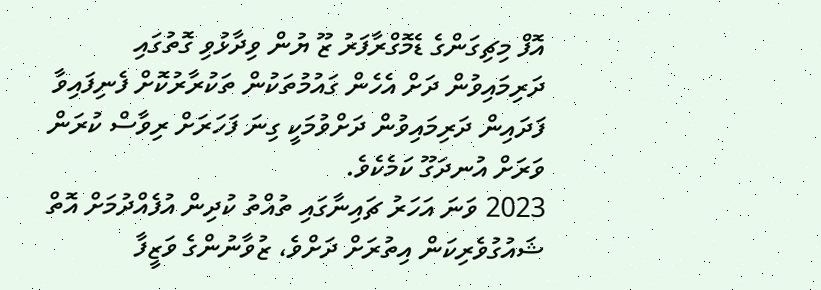އޮފް މިޗިގަންގެ ޑެމޮގްރާފަރު ޒޫ ޔުން ވިދާޅުވި ގޮތުގައި ދަރިމައިވުން ދަށް އެހެން ގައުމުތަކުން ތަކުރާރުކޮށް ފެނިފައިވާ ފަދައިން ދަރިމައިވުން ދަށްވުމަކީ ގިނަ ފަހަރަށް ރިވާސް ކުރަން ވަރަށް އުނދަގޫ ކަމެކެވެ.
2023 ވަނަ އަހަރު ޗައިނާގައި ތުއްތު ކުދިން އުފެއްދުމަށް އޮތް ޝައުގުވެރިކަން އިތުރަށް ދަށްވެ، ޒުވާނުންގެ ވަޒީފާ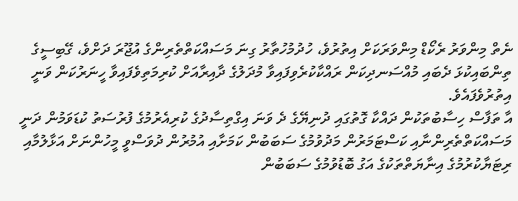ނެތް މިންވަރު ރެކޯޑް މިންވަރަކަށް އިތުރުވެ، ހުދުމުހުތާރު ގިނަ މަސައްކަތްތެރިންގެ އުޖޫރަ ދަށްވެ، ގޭބިސީގެ ތިންބައިކުޅަ ދެބައި މުއްސަނދިކަން ރައްކާކުރެވިފައިވާ މުދަލުގެ ދާއިރާއަށް ކުރިމަތިވެފައިވާ ހީނަރުކަން ވަނީ އިތުރުވެފައެވެ.
އާ ތަފާސް ހިސާބުތަކުން ދައްކާ ގޮތުގައި ދުނިޔޭގެ ދެ ވަނަ އިގްތިސާދުގެ ކުރިއެރުމުގެ ފުރުސަތު ކުޑަވަމުން ދަނީ މަސައްކަތްތެރިންނާއި ކަސްޓަމަރުން މަދުވުމުގެ ސަބަބުން ކަމަށާއި އުމުރުން ދުވަސްވީ މީހުންނަށް އަޅާލުމާއި ރިޓަޔާކުރުމުގެ އިނާޔަތްތަކުގެ އަގު ބޮޑުވުމުގެ ސަބަބުން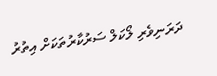ދަރަނިވެރި ލޯކަލް ސަރުކާރުތަކަށް އިތުރު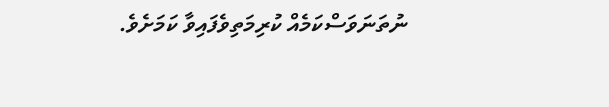ނުތަނަވަސްކަމެއް ކުރިމަތިވެފައިވާ ކަމަށެވެ.